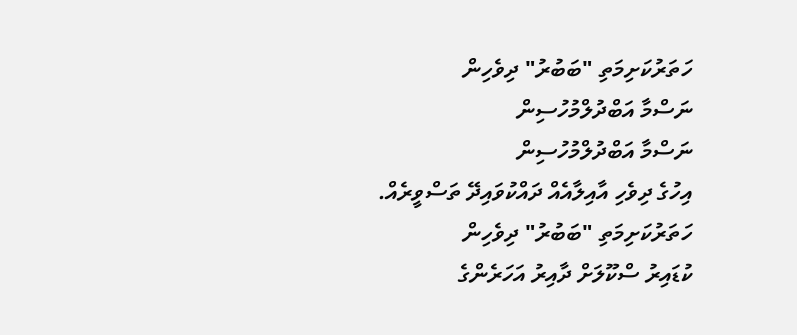ހަތަރުކަށިމަތި "ބަބުރު" ދިވެހިން
ނަސްމާ އަބްދުލްމުހުސިން
ނަސްމާ އަބްދުލްމުހުސިން
އިހުގެ ދިވެހި އާއިލާއެއް ދައްކުވައިދޭ ތަސްވީރެއް.
ހަތަރުކަށިމަތި "ބަބުރު" ދިވެހިން
ކުޑައިރު ސްކޫލަށް ދާއިރު އަހަރެންގެ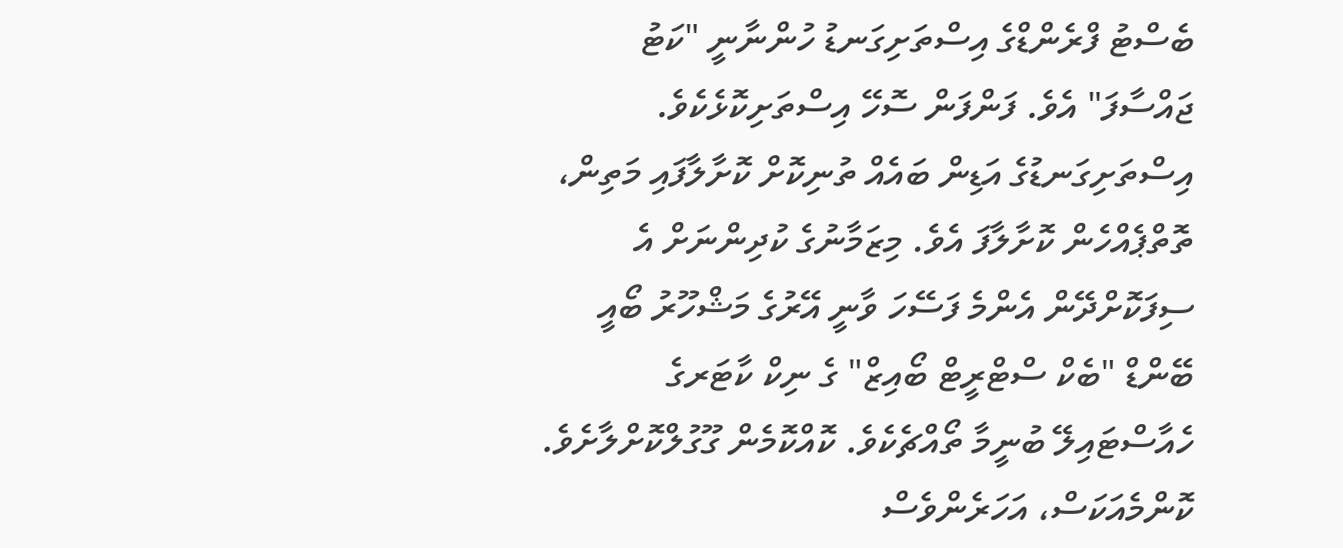ބެސްޓު ފްރެންޑްގެ އިސްތަށިގަނޑު ހުންނާނީ "ކަޓު ޖައްސާފަ" އެވެ. ފަންފަން ސޮހޭ އިސްތަށިކޮޅެކެވެ. އިސްތަށިގަނޑުގެ އަޑިން ބައެއް ތުނިކޮށް ކޮށާލާފައި މަތިން، ތޮތްޕެއްހެން ކޮށާލާފަ އެވެ. މިޒަމާނުގެ ކުދިންނަށް އެ ސިފަކޮށްދޭން އެންމެ ފަސޭހަ ވާނީ އޭރުގެ މަޝްހޫރު ބޯއީ ބޭންޑް "ބެކް ސްޓްރީޓް ބޯއިޒް" ގެ ނިކް ކާޓަރގެ ހެއާސްޓައިލޭ ބުނީމާ ތޯއްޗެކެވެ. ކޮއްކޮމެން ގޫގުލްކޮށްލާށެވެ. ކޮންމެއަކަސް، އަހަރެންވެސް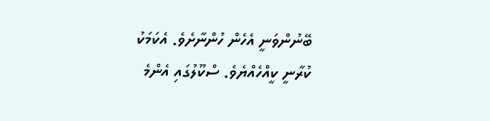ބޭނުންވަނީ އެހެން ހުންނާށެވެ. އެކަމަކު ކުރާނީ ކީއްހެއްޔެވެ. ސްކޫލުގައި އެންމެ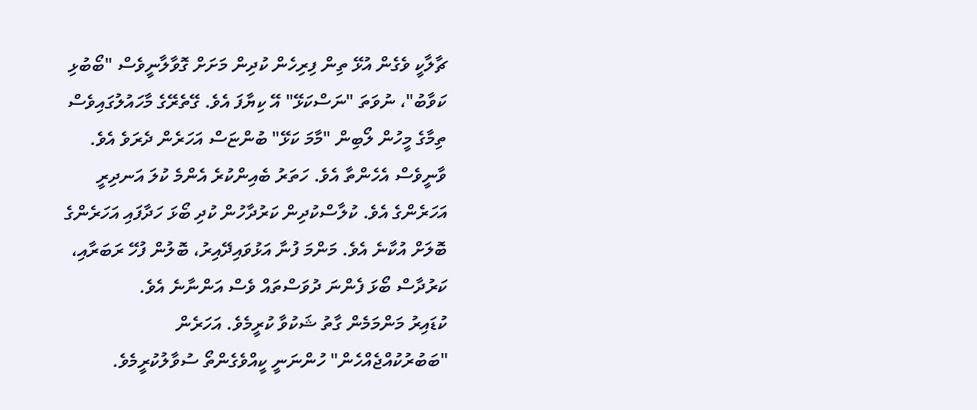ޗާލާކީ ވެގެން އުޅޭ ތިން ފިރިހެން ކުދިން މަށަށް ގޮވާލާނީވެސް "ބޯބުޅި ކަވާބު"، ނުވަތަ "ނަސްކަޅޭ" އޭ ކިޔާފަ އެވެ. ގޭތެރޭގެ މާހައުލުގައިވެސް ތިމާގެ މީހުން ލޯބިން "މާމަ ކަޅޭ" ބުންޏަސް އަހަރެން ދެރަވެ އެވެ. ވާނީވެސް އެހެންތާ އެވެ. ހަތަރު ބެއިންކުރެ އެންމެ ކުލަ އަނދިރީ އަހަރެންގެ އެވެ. ކުލާސްކުދިން ކަރުދާހުން ކުދި ބޯޅަ ހަދާފައި އަހަރެންގެ ބޮލަށް އުކާނެ އެވެ. މަންމަ ފުނާ އަޅުވައިދޭއިރު، ބޮލުން ފުހޭ ރަބަރާއި، ކަރުދާސް ބޯޅަ ފެންނަ ދުވަސްތައް ވެސް އަންނާނެ އެވެ.
ކުޑައިރު މަންމަމެން ގާތު ޝަކުވާ ކުރީމެވެ. އަހަރެން "ބަބުރުކުއްޖެއްހެން" ހުންނަނީ ކީއްވެގެންތޯ ސުވާލުކުރީމެވެ.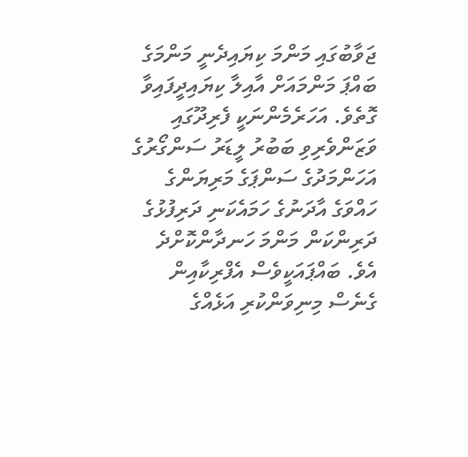ޖަވާބުގައި މަންމަ ކިޔައިދެނީ މަންމަގެ ބައްޕަ މަންމައަށް އާއިލާ ކިޔައިދީފައިވާ ގޮތެވެ. އަހަރެމެންނަކީ ފެރިދޫގައި ވަޒަންވެރިވި ބަބުރު ލީޑަރު ސަންގޯރުގެ އަހަންމަދުގެ ސަންޕަގެ މަރިޔަންގެ ހައްވަގެ އާދަނުގެ ހަމައެކަނި ދަރިފުޅުގެ ދަރިންކަން މަންމަ ހަނދާންކޮށްދެ އެވެ. ބައްޕައަކީވެސް އެފްރިކާއިން ގެނެސް މިނިވަންކުރި އަޅެއްގެ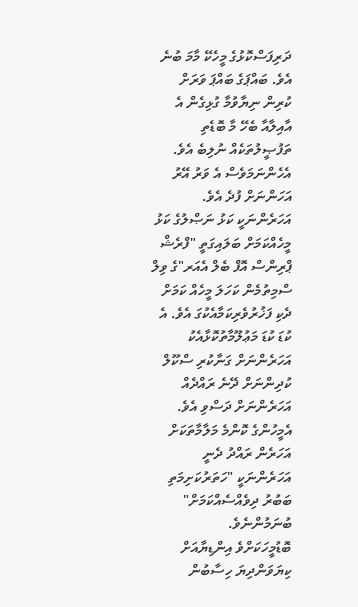ދަރިފަސްކޮޅުގެ މީހެކޭ މާމަ ބުނެ އެވެ. ބައްޕަގެ ބައްޕަ ވަރަށް ކުރިން ނިޔާވުމާ ގުޅިގެން އެ އާއިލާއާ ބެހޭ މާ ބޮޑެތި ތަފުޞީލުތަކެއް ނުލިބެ އެވެ. އެހެންނަމަވެސް އެ ވަރު އޭރު އަހަންނަށް ފުދެ އެވެ. އަހަރެންނަކީ ކަޅު ނަޞްލުގެ ކަޅު މީހެއްކަމަށް ބަލައިގަތީ "ފްރެޝް ޕްރިންސް އޮފް ބެލް އެއަރ"ގެ ވިލް ސްމިތުމެން ކަހަލަ މީހެއް ކަމަށް ދެކި ފަޚުރުވެރިކަމާއެކުގަ އެވެ. އެ ކުޑަ ކުޑަ މަޢުލޫމާތުކޮޅާއެކު އަހަރެންނަށް ގަނާކުރި ސްކޫލް ކުދިންނަށް ދޭނެ ރައްދެއް އަހަރެންނަށް ދަސްވި އެވެ. އެމީހުންގެ ކޮންމެ މަލާމާތަކަށް އަހަރެން ރައްދު ދެނީ އަހަރެންނަކީ "ހަތަރުކަށިމަތި ބަބުރު ދިވެއްސެއްކަމަށް" ބުނަމުންނެވެ.
ބޮޑުމީހަކަށްވެ އިންޑިޔާއަށް ކިޔަވަންދިޔަ ހިސާބުން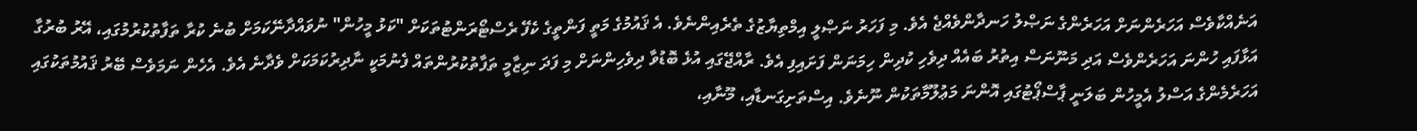އަނެއްކާވެސް އަހަރެންނަށް އަހަރެންގެ ނަޞްލު ހަނދާންވެއްޖެ އެވެ. މި ފަހަރު ނަޞްލީ އިމްތިޔާޒުގެ ތެރެއިންނެވެ. އެ ޤައުމުގެ މަތީ ފަންތީގެ ކެފޭ ރެސްޓޯރަންޓުތަކަށް "ކަޅު މީހުން" ނުވައްދާނޭކަމަށް ބުނެ ކުރާ ތަފާތުކުރުމުގައި، އޭރު ބުރުގާ އަޅާފައި ހުންނަ އަހަރެންވެސް އަދި މަނޫނަސް އިތުރު ބައެއް ދިވެހި ކުދިން ހިމަނަން ފަށައިފި އެވެ. ރާއްޖޭގައި އުޅެ ބޮޑުވާ ދިވެހިންނަށް މި ފަދަ ނިޒާމީ ތަފާތުކުރުންތައް ފެނުމަކީ ނާދިރުކަމަކަށް ވެދާނެ އެވެ. އެހެން ނަމަވެސް ބޭރު ޤައުމުތަކުގައި އަހަރެމެންގެ އަސްލު އެމީހުން ބަލަނީ ޕާސްޕޯޓުގައި އޮންނަ މަޢުލޫމާތަކުން ނޫނެވެ. އިސްތަށިގަނޑާއި، މޫނާއި،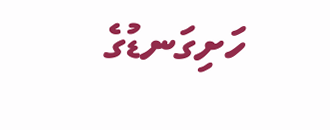ހަށިގަނޑުގެ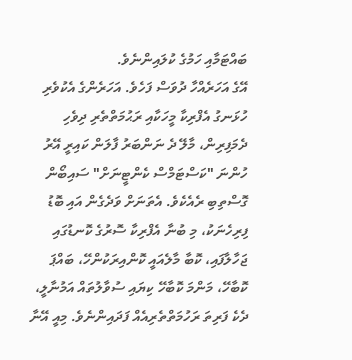ބައްޓަމާއި ހަމުގެ ކުލައިންނެވެ.
އޭގެ އަހަރެއްހާ ދުވަސް ފަހެވެ. އަހަރެންގެ އެކުވެރި ހުޅަނގު އެފްރިކާ މީހަކާއި ރަޙުމަތްތެރި ދިވެހި ދެމަފިރިން، މާލޭ ދެ ނަންބަރު ފާލަން ކައިރީ އޭރު ހުންނަ "ކަސްޓަމްސް ކެންޓީނަށް" ސައިބޯން ގޮސްތިބި ރެއެކެވެ. އެތަނަށް ވަދެގެން އައި ބޮޑު ފިރިހެނަކު، މި ބުނާ އެފްރިކާ ސޮރުގެ ކޮނޑުގައި ޖަހާލާފައި، ކޮބާ މާލެއައީ ކޮންއިރަކުންހޭ، ބައްޕަ ކޮބާހޭ، މަންމަ ކޮބާހޭ ކިޔައި ސުވާލުތައް އަމުނާލީ، ދެކެ ފަރިތަ ރަހުމަތްތެރިއެއް ފަދައިންނެވެ. މިއީ އޭނާ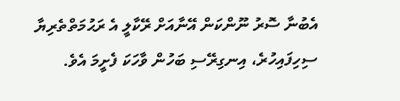އެބުނާ ސޮރު ނޫންކަން އޭނާއަށް ރޭކާލީ އެ ރަޙުމަތްތެރިޔާ ސިހިފައިހުރެ، އިނގިރޭސި ބަހުން ވާހަކަ ފެށީމަ އެވެ.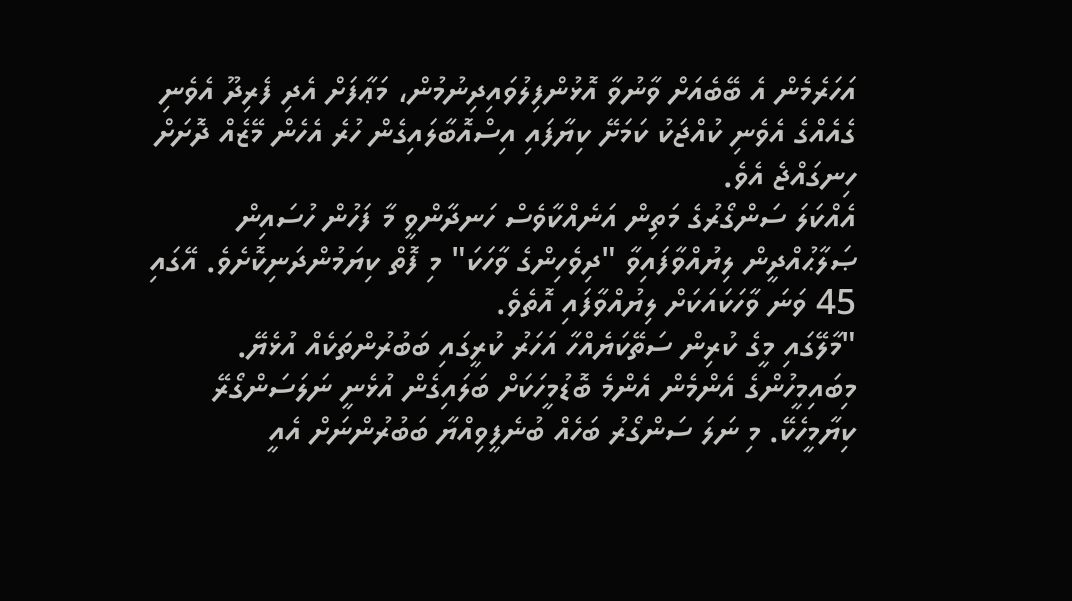އަހަރެމެން އެ ބޭބެއަށް ވާނުވާ އޮޅުންފިލުވައިދިނުމުން، މަޢާފަށް އެދި ފެރިދޫ އެވެނި ގެއެއްގެ އެވެނި ކުއްޖަކު ކަމަށޭ ކިޔާފައި އިސްއޮބާލައިގެން ހުރެ އެހެން މޭޒެއް ދޮށަށް ހިނގައްޖެ އެވެ.
އެއްކަލަ ސަންގޯރުގެ މަތިން އަނެއްކާވެސް ހަނދާންވީ މާ ފަހުން ހުސައިން ޞަލާޙުއްދީން ލިޔުއްވާފައިވާ "ދިވެހިންގެ ވާހަކަ" މި ފޮތް ކިޔަމުންދަނިކޮށެވެ. އޭގައި 45 ވަނަ ވާހަކައަކަށް ލިޔުއްވާފައި އޮތެވެ.
"މާލޭގައި މީގެ ކުރިން ސަތޭކަޔެއްހާ އަހަރު ކުރީގައި ބަބުރުންތަކެއް އުޅެޔޭ. މިބައިމީހުންގެ އެންމެން އެންމެ ބޮޑުމީހަކަށް ބަލައިގެން އުޅެނީ ނަލަސަންގޯރޭ ކިޔާމީހެކޭ. މި ނަލަ ސަންގޯރު ބަހެއް ބުނެފީވިއްޔާ ބަބުރުންނަށް އެއީ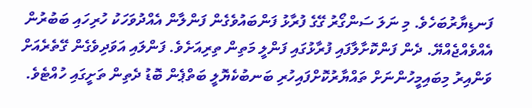ފަނޑިޔާރުބަހެވެ. މި ނަލަ ސަންގޯރު ގޭގެ ފުރާޅު ފަންބައުވެގެން ފަންލާން އެއްދުވަހަކު ހުރިހައި ބަބުރުން އެއްވެއްޖެއްޔޭ. ދެން ފަންކޮށާލާފައި ފުރާޅުގައި ފަންލީ މަތިން ތިރިއަށެވެ. ފަންލައި އަވަދިވެގެން ގޭތެރެއަށް ވަންއިރު މިބައިމީހުންނަށް ތައްޔާރުކޮށްފައިހުރި ބަނބުކެޔޮލީ ބަތްޕެން ބޮޑު ދެތިން ތަށީގައި ހުއްޓެވެ.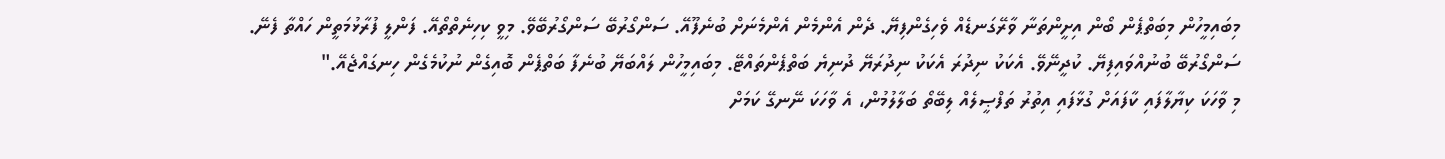މިބައިމީހުން މިބަތްޕެން ބޯން އިށީންތަނާ ވާރޭގަނޑެއް ވެހިގެންފިޔޭ. ދެން އެންމެން އެންމެނަށް ބުނެފޫއޭ. ސަންގޯރުބޭ ސަންގޯރުބޭވޭ. މިވީ ކިހިނެތްތޯއޭ. ފަންލީ ފުރާޅުމަތީން ހައްތާ ފެނޭ. ސަންގޯރުބޭ ބުނުއްވައިފިޔޭ. ކުދީނޭވޭ. އެކަކު ނިދުރަ އެކަކު ނިދުރަޔޭ ދުނިޔެ ބަތްޕެންތައްޓޭ. މިބައިމީހުން ލައްބަޔޭ ބުނެފާ ބަތްޕެން ބޮއިގެން ނުކުމެގެން ހިނގައްޖެއޭ."
މި ވާހަކަ ކިޔާލާފައި ކާފައަށް ގުޅާފައި އިތުރު ތަފްޞީލެއް ލިބޭތޯ ބަލާލުމުން، އެ ވާހަކަ ނޭނގޭ ކަމަށް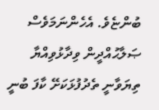ބުންޏެވެ. އެހެންނަމަވެސް ޞަލާޙުއްދީން ވިދާޅުވިއްޔާ ތިޔަވާނީ ތެދުފުޅަކަށޭ ކާފަ ބުނީ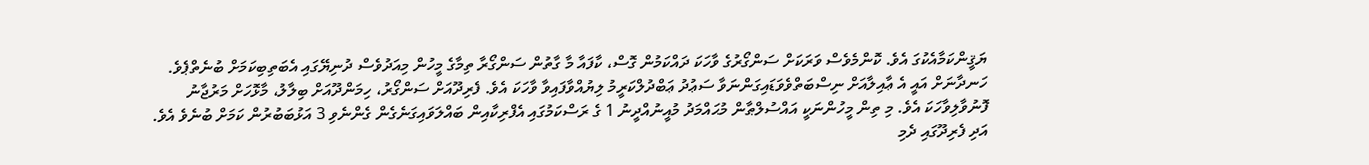ޔަޤީންކަމާއެކުގަ އެވެ. ކޮންމެވެސް ވަރަކަށް ސަންގޯރުގެ ވާހަކަ ދައްކަމުން ގޮސް، ކާފައާ މާ ގާތުން ސަންގޯރާ ތިމާގެ މީހުން މިއަދުވެސް ދުނިޔޭގައި އެބަތިބިކަމަށް ބުނެތްޕެވެ. ހަނދާނަށް އައީ އެ ޢާއިލާއަށް ނިސްބަތްވެވަޑައިގަންނަވާ ސަޢުދު ޢަބްދުލްކަރީމު ލިޔުއްވާފައިވާ ވާހަކަ އެވެ. ފެރިދޫއަށް ސަންގޯރު، ހިމަންދޫއަށް ބިލާލު، މާޅޮހަށް މަރުޖާނު ފޮނުވާލިވާހަކަ އެވެ. މި ތިން މީހުންނަކީ އައްސުލްޠާން މުޙައްމަދު މުއީނުއްދީނު 1 ގެ ރަސްކަމުގައި އެފްރިކާއިން ބައްލަވައިގަނެގެން ގެންނެވި 3 އަޅުބަބުރުން ކަމަށް ބުނެވެ އެވެ. އަދި ފެރިދޫގައި ދެމި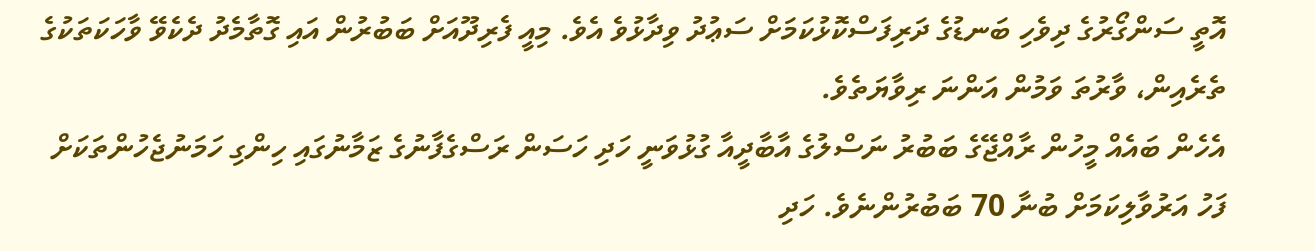އޮތީ ސަންގޯރުގެ ދިވެހި ބަނޑުގެ ދަރިފަސްކޮޅުކަމަށް ސަޢުދު ވިދާޅުވެ އެވެ. މިއީ ފެރިދޫއަށް ބަބުރުން އައި ގޮތާމެދު ދެކެވޭ ވާހަކަތަކުގެ ތެރެއިން، ވާރުތަ ވަމުން އަންނަ ރިވާޔަތެވެ.
އެހެން ބައެއް މީހުން ރާއްޖޭގެ ބަބުރު ނަސްލުގެ އާބާދީއާ ގުޅުވަނީ ހަދި ހަސަން ރަސްގެފާނުގެ ޒަމާނުގައި ހިންގި ހަމަނުޖެހުންތަކަށް ފަހު އަރުވާލިކަމަށް ބުނާ 70 ބަބުރުންނެވެ. ހަދި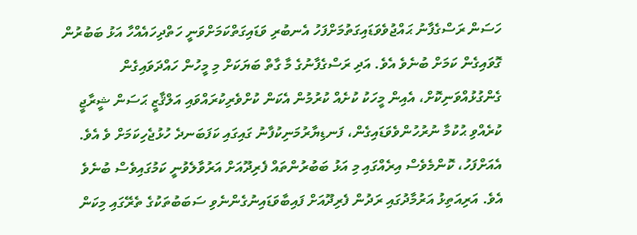ހަސަން ރަސްގެފާނު ޙައްޖުވެވަޑައިގަތުމަށްފަހު އެނބުރި ވަޑައިގަތްކަމަށްވަނީ ހަތްދިހައެއްހާ އަޅު ބަބުރުން ގޮވައިގެން ކަމަށް ބުނެވެ އެވެ. އަދި ރަސްގެފާނުގެ މާ ގާތް ބަޔަކަށް މި މީހުން ހައްދަވައިގެން ގެންގުޅުއްވަނިކޮށް، އެއިން މީހަކު ކުށެއް ކުރުމުން އެކަން ކުށްވެރިކުރައްވައި އަލްޤާޒީ ޙަސަން ޝީރާޖީ ކުރެއްވި ޙުކުމާ ނުރުހުންވެވަޑައިގެން، ފަނޑިޔާރުމަނިކުފާނު ގައިގައި ކަފަބަނދެ ހުޅުޖެހިކަމަށް ވެ އެވެ. އެއަށްފަހު، ކޮންމެވެސް އިރެއްގައި މި އަޅު ބަބުރުންތައް ފެރިދޫއަށް އަރުވާލެވުނީ ކަމުގައިވެސް ބުނެވެ އެވެ. އަރިއަތިޅު އަރުމާދުގައި ރަދުން ފެރިދޫއަށް ފައިބާވަޑައިނުގެންނެވި ސަބަބުތަކުގެ ތެރޭގައި މިކަން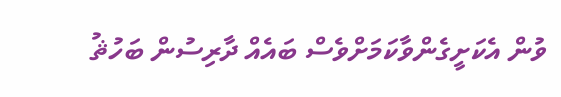ވުން އެކަށީގެންވާކަމަށްވެސް ބައެއް ދާރިސުން ބަހުޘު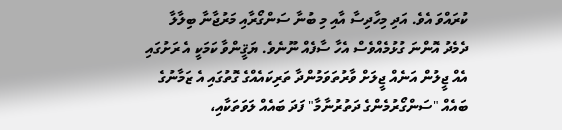ކުރައްވަ އެވެ. އަދި މިހާދިސާ އާއި މި ބުނާ ސަންގޯރާއި މަރުޖާނާ ބިލާލާ ދެމެދު އޮންނަ ގުޅުމެއްވެސް އެހާ ސާފެއް ނޫނެވެ. ޔަޤީންވާ ކަމަކީ އެ ރަށުގައި އެއް ޖީލުން އަނެއް ޖީލަށް ވާރުތަވަމުންދާ ތަރިކައެއްގެ ގޮތުގައި އެ ޒަމާނުގެ ބައެއް "ސަންގޯރުމެންގެ ދަތުރުނާމާ" ފަދަ ބައެއް ލަވަތަކާއި،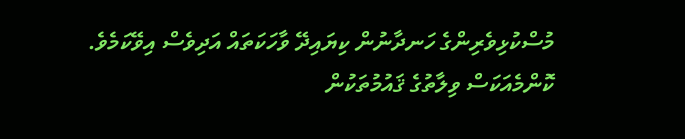މުސްކުޅިވެރިންގެ ހަނދާނުން ކިޔައިދޭ ވާހަކަތައް އަދިވެސް އިވޭކަމެވެ.
ކޮންމެއަކަސް ވިލާތުގެ ޤައުމުތަކުން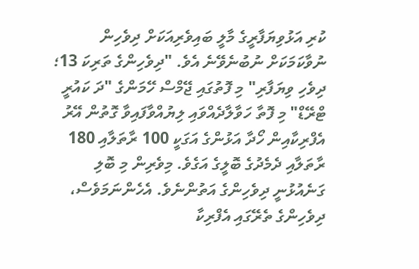ކުރި އަޅުވިޔަފާރީގެ މާލީ ބައިވެރިއަކަށް ދިވެހިން ނުވާކަމަކަށް ނުބުނެވޭނެ އެވެ. "ދިވެހިންގެ ތަރިކަ 13؛ ދިވެހި ވިޔަފާރި" މި ފޮތުގައި ޖޭމްސް ހޭމަންގެ "ދަ ކައުރީ ޓްރޭޑް" މި ފޮތާ ހަވާލާދެއްވައި ލިޔުއްވާފައިވާ ގޮތުން އޭރު އެފްރިކާއިން ހޯދާ އަޅުންގެ އަގަކީ 100 ރާތަލާއި 180 ރާތަލާއި ދެމެދުގެ ބޮލީގެ އަގެވެ. މިވެރިން މި ބޮލި ގަނެއުޅުނީ ދިވެހިންގެ އަތުންނެވެ. އެހެންނަމަވެސް، ދިވެހިންގެ ތެރޭގައި އެފްރިކާ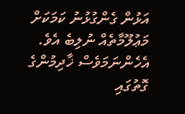އަޅުން ގެންގުޅުނު ކަމަކަށް މަޢުލޫމާތެއް ނުލިބެ އެވެ. އެހެންނަމަވެސް ޚާދިމުންގެ ގޮތުގައި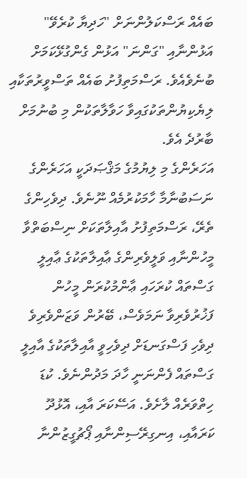ބައެއް ރަސްކަލުންނަށް "ހަދިޔާ ކުރެވޭ" އަޅުންނާއި "ގަންނަ" އަޅުން ގެންގުޅޭކަމަށް ބުނެވެއެވެ. ރަސްމަތިފުށު ބައެއް ތަސްވީރުތަކާއި ލިޔެކިޔުންތަކުގައިވާ ހަވާލާތަކުން މި ބުނުމަށް ބާރުދެ އެވެ.
އަހަރެންގެ މި ލިޔުމުގެ މަޤްޞަދަކީ އަހަރެންގެ ނަސަބުނާމާ ހާމަކުރުމެއް ނޫނެވެ. ދިވެހިންގެ ތެރޭ، ރަސްމަތިފުށު އާއިލާތަކަށް ނިސްބަތްވާ މީހުންނާއި ވަލީވެރިންގެ ޢާއިލާތަކުގެ ޢާއިލީ ގަސްތައް ކުރަހައި ޢާންމުކުރަން މީހުން ފަޚުރުވެރިވާ ނަމަވެސް، ބޭރުން ވަޒަންވެރިވެ ދިވެހި ފަސްގަނޑަށް ދިވެހިވީ އާއިލާތަކުގެ އާއިލީ ގަސްތައް ފެންނަނީ ހާދަ މަދުންނެވެ. ކުޑަ ހިތްވަރެއް ލާށެވެ. އަސޭކަރަ އާއި، އޮޅުދޫ ކަރައާއި، އިނގިރޭސިންނާއި ޕޯޗުގީޒުންނާ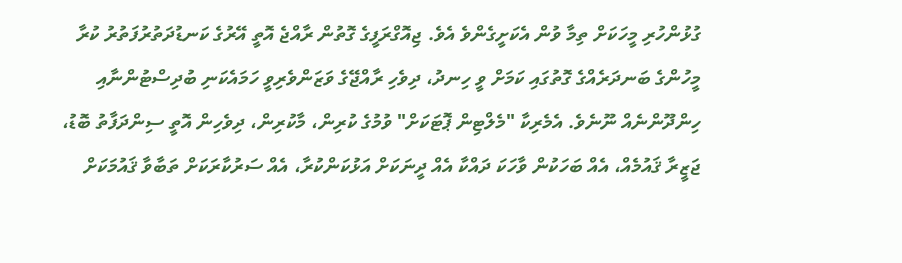ގުޅުންހުރި މީހަކަށް ތިމާ ވުން އެކަށީގެންވެ އެވެ. ޖިއޮގްރަފީގެ ގޮތުން ރާއްޖެ އޮތީ އޭރުގެ ކަނޑުދަތުރުފަތުރު ކުރާ މީހުންގެ ބަނދަރެއްގެ ގޮތުގައި ކަމަށް ވީ ހިނދު، ދިވެހި ރާއްޖޭގެ ވަޒަންވެރިވީ ހަމައެކަނި ބުދިސްޓުންނާއި ހިންދޫންނެއް ނޫނެވެ. އެމެރިކާ "މެލްޓިން ޕޮޓަކަށް" ވުމުގެ ކުރިން، މާކުރިން، ދިވެހިން އޮތީ ސިންދަފާތު ބޮޑު، ޖަޒީރާ ޤައުމެއް، އެއް ބަހަކުން ވާހަކަ ދައްކާ އެއް ދީނަކަށް އަޅުކަންކުރާ، އެއް ސަރުކާރަކަށް ތަބާވާ ޤައުމަކަށް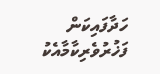ހަދާފައިކަން ފަޚުރުވެރިކާމާއެކު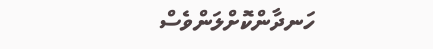ހަނދާންކޮށްލަންވެސް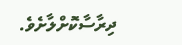ދިރާސާކޮށްލާށެވެ.